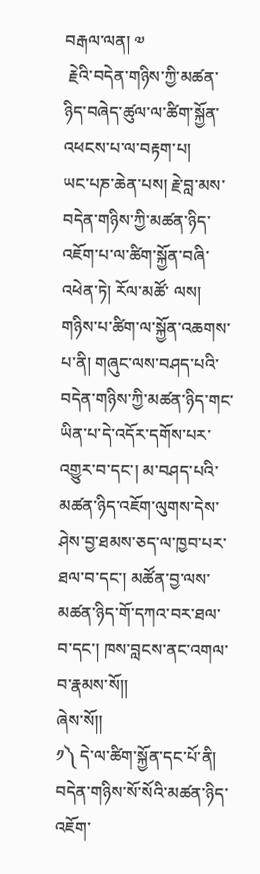བརྒལ་ལན། ༧
 རྗེའི་བདེན་གཉིས་ཀྱི་མཚན་ཉིད་བཞེད་ཚུལ་ལ་ཚིག་སྐྱོན་འཕངས་པ་ལ་བརྟག་པ།
ཡང་པཎ་ཆེན་པས། རྗེ་བླ་མས་བདེན་གཉིས་ཀྱི་མཚན་ཉིད་འཇོག་པ་ལ་ཚིག་སྐྱོན་བཞི་འཕེན་ཏེ། རོལ་མཚོ་ ལས།
གཉིས་པ་ཚིག་ལ་སྐྱོན་འཆགས་པ་ནི། གཞུང་ལས་བཤད་པའི་བདེན་གཉིས་ཀྱི་མཚན་ཉིད་གང་ཡིན་པ་དེ་འདོར་དགོས་པར་འགྱུར་བ་དང་། མ་བཤད་པའི་མཚན་ཉིད་འཇོག་ལུགས་དེས་ཤེས་བྱ་ཐམས་ཅད་ལ་ཁྱབ་པར་ཐལ་བ་དང་། མཚོན་བྱ་ལས་མཚན་ཉིད་གོ་དཀའ་བར་ཐལ་བ་དང་། ཁས་བླངས་ནང་འགལ་བ་རྣམས་སོ།།
ཞེས་སོ།།
༡༽ དེ་ལ་ཚིག་སྐྱོན་དང་པོ་ནི། བདེན་གཉིས་སོ་སོའི་མཚན་ཉིད་འཇོག་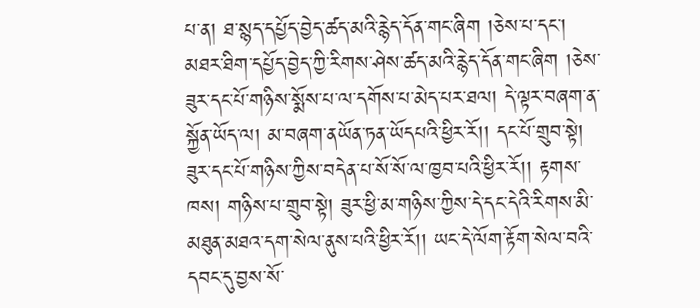པ་ན། ཐ་སྙད་དཔྱོད་བྱེད་ཚད་མའི་རྙེད་དོན་གང་ཞིག །ཅེས་པ་དང་། མཐར་ཐིག་དཔྱོད་བྱེད་ཀྱི་རིགས་ཤེས་ཚད་མའི་རྙེད་དོན་གང་ཞིག །ཅེས་ཟུར་དང་པོ་གཉིས་སྨོས་པ་ལ་དགོས་པ་མེད་པར་ཐལ། དེ་ལྟར་བཞག་ན་སྐྱོན་ཡོད་ལ། མ་བཞག་ནཡོན་ཏན་ཡོདཔའི་ཕྱིར་རོ།། དང་པོ་གྲུབ་སྟེ། ཟུར་དང་པོ་གཉིས་ཀྱིས་བདེན་པ་སོ་སོ་ལ་ཁྱབ་པའི་ཕྱིར་རོ།། རྟགས་ཁས། གཉིས་པ་གྲུབ་སྟེ། ཟུར་ཕྱི་མ་གཉིས་ཀྱིས་དེ་དང་དེའི་རིགས་མི་མཐུན་མཐའ་དག་སེལ་ནུས་པའི་ཕྱིར་རོ།། ཡང་དེ་ལོག་རྟོག་སེལ་བའི་དབང་དུ་བྱས་སོ་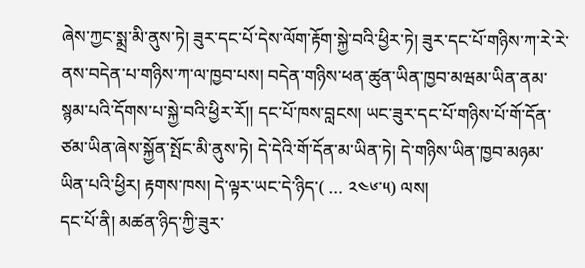ཞེས་ཀྱང་སྨྲ་མི་ནུས་ཏེ། ཟུར་དང་པོ་དེས་ལོག་རྟོག་སྐྱེ་བའི་ཕྱིར་ཏེ། ཟུར་དང་པོ་གཉིས་ཀ་རེ་རེ་ནས་བདེན་པ་གཉིས་ཀ་ལ་ཁྱབ་པས། བདེན་གཉིས་ཕན་ཚུན་ཡིན་ཁྱབ་མཝམ་ཡིན་ནམ་སྙམ་པའི་དོགས་པ་སྐྱེ་བའི་ཕྱིར་རོ།། དང་པོ་ཁས་བླངས། ཡང་ཟུར་དང་པོ་གཉིས་པོ་གོ་དོན་ཙམ་ཡིན་ཞེས་སྐྱོན་སྤོང་མི་ནུས་ཏེ། དེ་དེའི་གོ་དོན་མ་ཡིན་ཏེ། དེ་གཉིས་ཡིན་ཁྱབ་མཉམ་ཡིན་པའི་ཕྱིར། རྟགས་ཁས། དེ་ལྟར་ཡང་དེ་ཉིད་( … ༢༤༦་༥) ལས།
དང་པོ་ནི། མཚན་ཉིད་ཀྱི་ཟུར་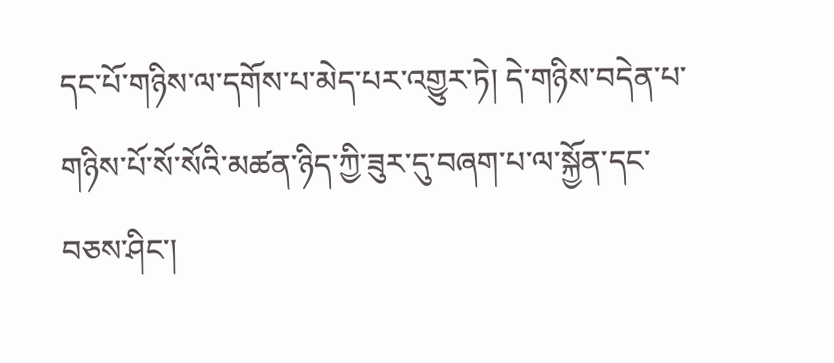དང་པོ་གཉིས་ལ་དགོས་པ་མེད་པར་འགྱུར་ཏེ། དེ་གཉིས་བདེན་པ་གཉིས་པོ་སོ་སོའི་མཚན་ཉིད་ཀྱི་ཟུར་དུ་བཞག་པ་ལ་སྐྱོན་དང་བཅས་ཤིང་།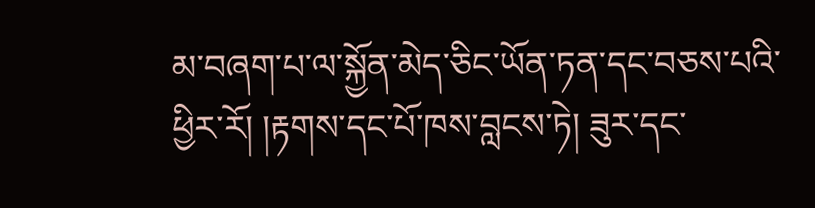མ་བཞག་པ་ལ་སྐྱོན་མེད་ཅིང་ཡོན་ཏན་དང་བཅས་པའི་ཕྱིར་རོ། །རྟགས་དང་པོ་ཁས་བླངས་ཏེ། ཟུར་དང་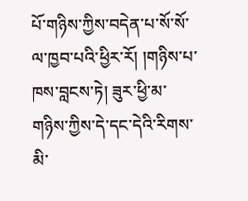པོ་གཉིས་ཀྱིས་བདེན་པ་སོ་སོ་ལ་ཁྱབ་པའི་ཕྱིར་རོ། །གཉིས་པ་ཁས་བླངས་ཏེ། ཟུར་ཕྱི་མ་གཉིས་ཀྱིས་དེ་དང་དེའི་རིགས་མི་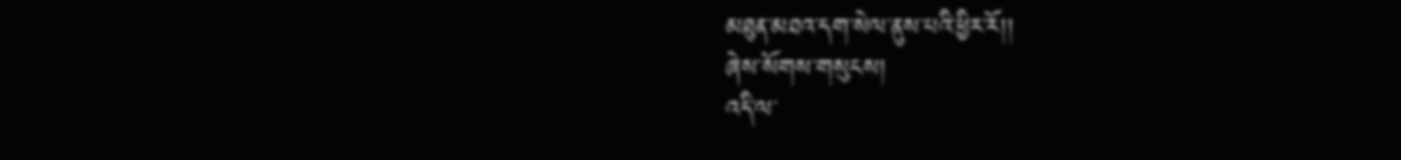མཐུན་མཐའ་དག་སེལ་ནུས་པའི་ཕྱིར་རོ།།
ཞེས་སོགས་གསུངས།
འདི་ལ་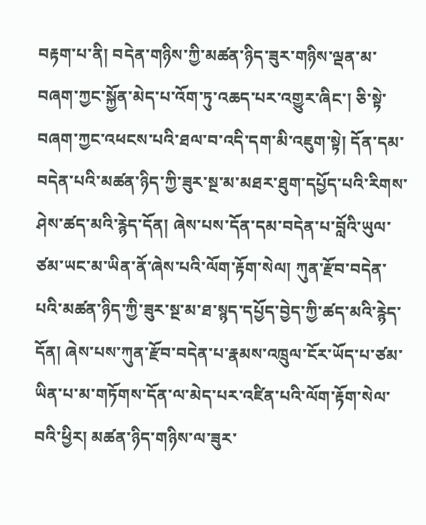བརྟག་པ་ནི། བདེན་གཉིས་ཀྱི་མཚན་ཉིད་ཟུར་གཉིས་ལྡན་མ་བཞག་ཀྱང་སྐྱོན་མེད་པ་འོག་ཏུ་འཆད་པར་འགྱུར་ཞིང་། ཅི་སྟེ་བཞག་ཀྱང་འཕངས་པའི་ཐལ་བ་འདི་དག་མི་འཇུག་སྟེ། དོན་དམ་བདེན་པའི་མཚན་ཉིད་ཀྱི་ཟུར་སྔ་མ་མཐར་ཐུག་དཔྱོད་པའི་རིགས་ཤེས་ཚད་མའི་རྙེད་དོན། ཞེས་པས་དོན་དམ་བདེན་པ་བློའི་ཡུལ་ཙམ་ཡང་མ་ཡིན་ནོ་ཞེས་པའི་ལོག་རྟོག་སེལ། ཀུན་རྫོབ་བདེན་པའི་མཚན་ཉིད་ཀྱི་ཟུར་སྔ་མ་ཐ་སྙད་དཔྱོད་བྱེད་ཀྱི་ཚད་མའི་རྙེད་དོན། ཞེས་པས་ཀུན་རྫོབ་བདེན་པ་རྣམས་འཁྲུལ་ངོར་ཡོད་པ་ཙམ་ཡིན་པ་མ་གཏོགས་དོན་ལ་མེད་པར་འཛིན་པའི་ལོག་རྟོག་སེལ་བའི་ཕྱིར། མཚན་ཉིད་གཉིས་ལ་ཟུར་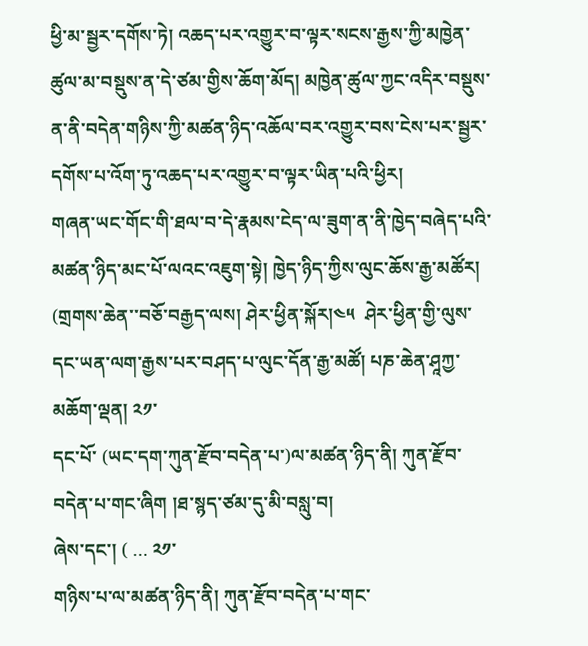ཕྱི་མ་སྦྱར་དགོས་ཏེ། འཆད་པར་འགྱུར་བ་ལྟར་སངས་རྒྱས་ཀྱི་མཁྱེན་ཚུལ་མ་བསྡུས་ན་དེ་ཙམ་གྱིས་ཆོག་མོད། མཁྱེན་ཚུལ་ཀྱང་འདིར་བསྡུས་ན་ནི་བདེན་གཉིས་ཀྱི་མཚན་ཉིད་འཆོལ་བར་འགྱུར་བས་ངེས་པར་སྦྱར་དགོས་པ་འོག་ཏུ་འཆད་པར་འགྱུར་བ་ལྟར་ཡིན་པའི་ཕྱིར།
གཞན་ཡང་གོང་གི་ཐལ་བ་དེ་རྣམས་ངེད་ལ་ཟུག་ན་ནི་ཁྱེད་བཞེད་པའི་མཚན་ཉིད་མང་པོ་ལའང་འཇུག་སྟེ། ཁྱེད་ཉིད་ཀྱིས་ལུང་ཆོས་རྒྱ་མཚོར། (གྲགས་ཆེན་་བཅོ་བརྒྱད་ལས། ཤེར་ཕྱིན་སྐོར།༤༥  ཤེར་ཕྱིན་གྱི་ལུས་དང་ཡན་ལག་རྒྱས་པར་བཤད་པ་ལུང་དོན་རྒྱ་མཚོ། པཎ་ཆེན་ཤཱཀྱ་མཆོག་ལྡན། ༢༡་
དང་པོ་ (ཡང་དག་ཀུན་རྫོབ་བདེན་པ་)ལ་མཚན་ཉིད་ནི། ཀུན་རྫོབ་བདེན་པ་གང་ཞིག །ཐ་སྙད་ཙམ་དུ་མི་བསླུ་བ།
ཞེས་དང་། ( … ༢༡་
གཉིས་པ་ལ་མཚན་ཉིད་ནི། ཀུན་རྫོབ་བདེན་པ་གང་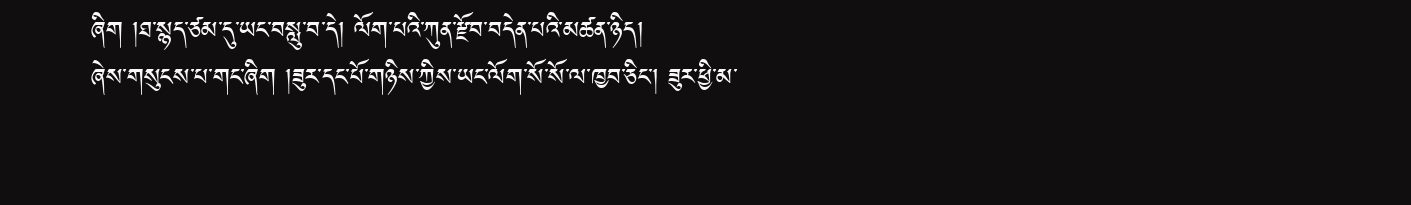ཞིག །ཐ་སྙད་ཙམ་དུ་ཡང་བསླུ་བ་དེ། ལོག་པའི་ཀུན་རྫོབ་བདེན་པའི་མཚན་ཉིད།
ཞེས་གསུངས་པ་གང་ཞིག །ཟུར་དང་པོ་གཉིས་ཀྱིས་ཡང་ལོག་སོ་སོ་ལ་ཁྱབ་ཅིང་། ཟུར་ཕྱི་མ་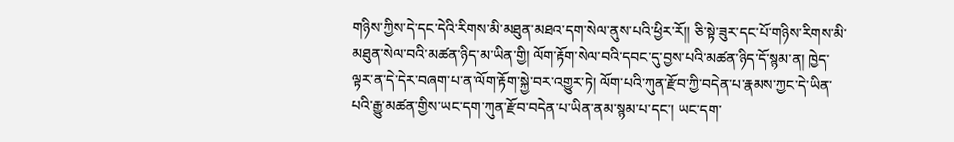གཉིས་ཀྱིས་དེ་དང་དེའི་རིགས་མི་མཐུན་མཐའ་དག་སེལ་ནུས་པའི་ཕྱིར་རོ།། ཅི་སྟེ་ཟུར་དང་པོ་གཉིས་རིགས་མི་མཐུན་སེལ་བའི་མཚན་ཉིད་མ་ཡིན་གྱི། ལོག་རྟོག་སེལ་བའི་དབང་དུ་བྱས་པའི་མཚན་ཉིད་དོ་སྙམ་ན། ཁྱེད་ལྟར་ན་དེ་དེར་བཞག་པ་ན་ལོག་རྟོག་སྐྱེ་བར་འགྱུར་ཏེ། ལོག་པའི་ཀུན་རྫོབ་ཀྱི་བདེན་པ་རྣམས་ཀྱང་དེ་ཡིན་པའི་རྒྱུ་མཚན་གྱིས་ཡང་དག་ཀུན་རྫོབ་བདེན་པ་ཡིན་ནམ་སྙམ་པ་དང་། ཡང་དག་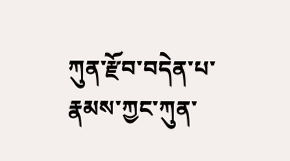ཀུན་རྫོབ་བདེན་པ་རྣམས་ཀྱང་ཀུན་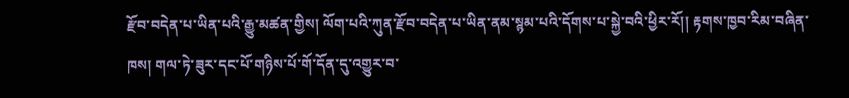རྫོབ་བདེན་པ་ཡིན་པའི་རྒྱུ་མཚན་གྱིས། ལོག་པའི་ཀུན་རྫོབ་བདེན་པ་ཡིན་ནམ་སྙམ་པའི་དོགས་པ་སྐྱེ་བའི་ཕྱིར་རོ།། རྟགས་ཁྱབ་རིམ་བཞིན་ཁས། གལ་ཏེ་ཟུར་དང་པོ་གཉིས་པོ་གོ་དོན་དུ་འགྱུར་བ་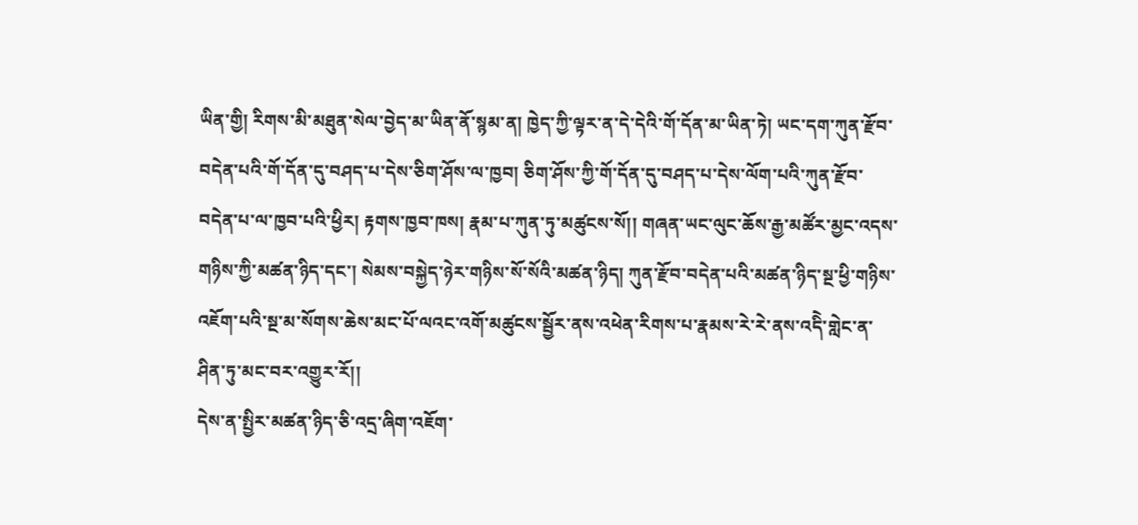ཡིན་གྱི། རིགས་མི་མཐུན་སེལ་བྱེད་མ་ཡིན་ནོ་སྙམ་ན། ཁྱེད་ཀྱི་ལྟར་ན་དེ་དེའི་གོ་དོན་མ་ཡིན་ཏེ། ཡང་དག་ཀུན་རྫོབ་བདེན་པའི་གོ་དོན་དུ་བཤད་པ་དེས་ཅིག་ཤོས་ལ་ཁྱབ། ཅིག་ཤོས་ཀྱི་གོ་དོན་དུ་བཤད་པ་དེས་ལོག་པའི་ཀུན་རྫོབ་བདེན་པ་ལ་ཁྱབ་པའི་ཕྱིར། རྟགས་ཁྱབ་ཁས། རྣམ་པ་ཀུན་ཏུ་མཚུངས་སོ།། གཞན་ཡང་ལུང་ཆོས་རྒྱ་མཚོར་མྱང་འདས་གཉིས་ཀྱི་མཚན་ཉིད་དང་། སེམས་བསྐྱེད་ཉེར་གཉིས་སོ་སོའི་མཚན་ཉིད། ཀུན་རྫོབ་བདེན་པའི་མཚན་ཉིད་སྔ་ཕྱི་གཉིས་འཇོག་པའི་སྔ་མ་སོགས་ཆེས་མང་པོ་ལའང་འགོ་མཚུངས་སྦྱོར་ནས་འཕེན་རིགས་པ་རྣམས་རེ་རེ་ནས་འདིེ་གླེང་ན་ཤིན་ཏུ་མང་བར་འགྱུར་རོ།།
དེས་ན་སྤྱིར་མཚན་ཉིད་ཅི་འདྲ་ཞིག་འཇོག་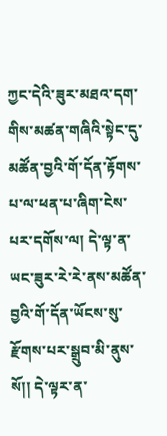ཀྱང་དེའི་ཟུར་མཐའ་དག་གིས་མཚན་གཞིའི་སྟེང་དུ་མཚོན་བྱའི་གོ་དོན་རྟོགས་པ་ལ་ཕན་པ་ཞིག་ངེས་པར་དགོས་ལ། དེ་ལྟ་ན་ཡང་ཟུར་རེ་རེ་ནས་མཚོན་བྱའི་གོ་དོན་ཡོངས་སུ་རྫོགས་པར་སྒྲུབ་མི་ནུས་སོ།། དེ་ལྟར་ན་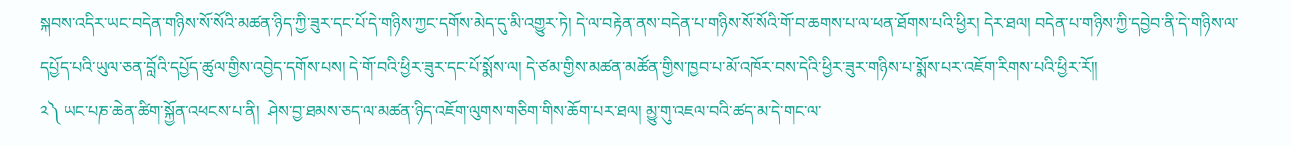སྐབས་འདིར་ཡང་བདེན་གཉིས་སོ་སོའི་མཚན་ཉིད་ཀྱི་ཟུར་དང་པོ་དེ་གཉིས་ཀྱང་དགོས་མེད་དུ་མི་འགྱུར་ཏེ། དེ་ལ་བརྟེན་ནས་བདེན་པ་གཉིས་སོ་སོའི་གོ་བ་ཆགས་པ་ལ་ཕན་ཐོགས་པའི་ཕྱིར། དེར་ཐལ། བདེན་པ་གཉིས་ཀྱི་དབྱེབ་ནི་དེ་གཉིས་ལ་དཔྱོད་པའི་ཡུལ་ཅན་བློའི་དཔྱོད་ཚུལ་གྱིས་འབྱེད་དགོས་པས། དེ་གོ་བའི་ཕྱིར་ཟུར་དང་པོ་སྨོས་ལ། དེ་ཙམ་གྱིས་མཚན་མཚོན་གྱིས་ཁྱབ་པ་མོ་འཁོར་བས་དེའི་ཕྱིར་ཟུར་གཉིས་པ་སྨོས་པར་འཇོག་རིགས་པའི་ཕྱིར་རོ།།
༢༽ ཡང་པཎ་ཆེན་ཚིག་སྐྱོན་འཕངས་པ་ནི།  ཤེས་བྱ་ཐམས་ཅད་ལ་མཚན་ཉིད་འཇོག་ལུགས་གཅིག་གིས་ཆོག་པར་ཐལ། མྱུ་གུ་འཇལ་བའི་ཚད་མ་དེ་གང་ལ་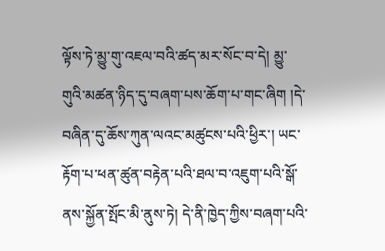ལྟོས་ཏེ་མྱུ་གུ་འཇལ་བའི་ཚད་མར་སོང་བ་དེ། མྱུ་གུའི་མཚན་ཉིད་དུ་བཞག་པས་ཆོག་པ་གང་ཞིག །དེ་བཞིན་དུ་ཆོས་ཀུན་ལའང་མཚུངས་པའི་ཕྱིར་། ཡང་རྟོག་པ་ཕན་ཚུན་བརྟེན་པའི་ཐལ་བ་འཇུག་པའི་སྒོ་ནས་སྐྱོན་སྤོང་མི་ནུས་ཏེ། དེ་ནི་ཁྱེད་ཀྱིས་བཞག་པའི་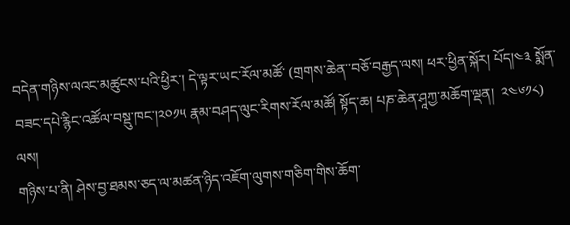བདེན་གཉིས་ལའང་མཚུངས་པའི་ཕྱིར་། དེ་ལྟར་ཡང་རོལ་མཚོ་ (གྲགས་ཆེན་་བཅོ་བརྒྱད་ལས། ཕར་ཕྱིན་སྐོར། པོད།༤༣ སྨོན་བཟང་དཔེ་རྙིང་འཚོལ་བསྡུ་ཁང་།༢༠༡༥ རྣམ་བཤད་ལུང་རིགས་རོལ་མཚོ། སྟོད་ཆ། པཎ་ཆེན་ཤཱཀྱ་མཆོག་ལྡན།  ༢༤༦༡༨) ལས།
གཉིས་པ་ནི། ཤེས་བྱ་ཐམས་ཅད་ལ་མཚན་ཉིད་འཇོག་ལུགས་གཅིག་གིས་ཆོག་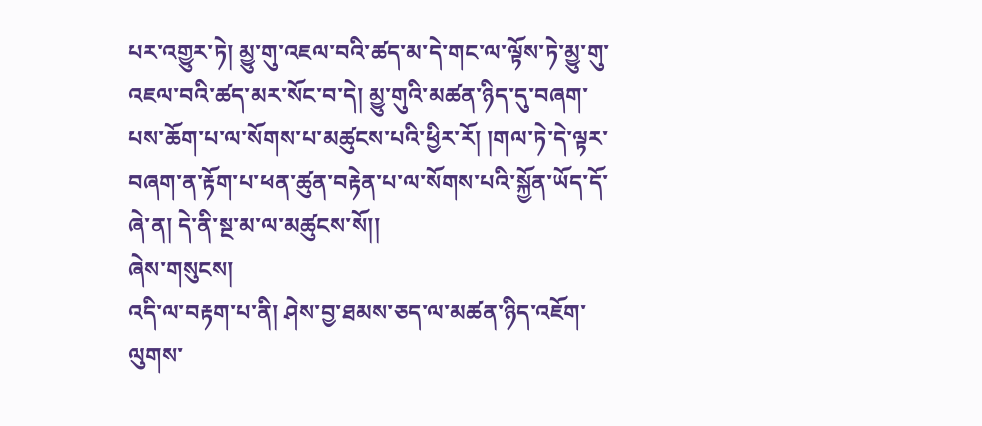པར་འགྱུར་ཏེ། མྱུ་གུ་འཇལ་བའི་ཚད་མ་དེ་གང་ལ་ལྟོས་ཏེ་མྱུ་གུ་འཇལ་བའི་ཚད་མར་སོང་བ་དེ། མྱུ་གུའི་མཚན་ཉིད་དུ་བཞག་པས་ཆོག་པ་ལ་སོགས་པ་མཚུངས་པའི་ཕྱིར་རོ། །གལ་ཏེ་དེ་ལྟར་བཞག་ན་རྟོག་པ་ཕན་ཚུན་བརྟེན་པ་ལ་སོགས་པའི་སྐྱོན་ཡོད་དོ་ཞེ་ན། དེ་ནི་སྔ་མ་ལ་མཚུངས་སོ།།
ཞེས་གསུངས།
འདི་ལ་བརྟག་པ་ནི། ཤེས་བྱ་ཐམས་ཅད་ལ་མཚན་ཉིད་འཇོག་ལུགས་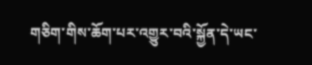གཅིག་གིས་ཆོག་པར་འགྱུར་བའི་སྐྱོན་དེ་ཡང་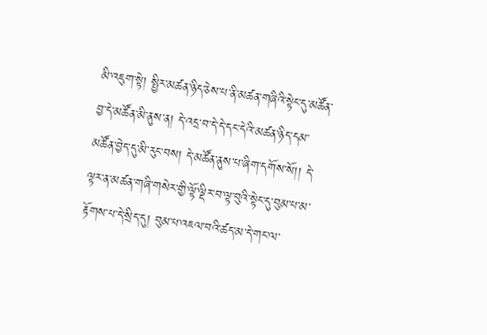མི་འཇུག་སྟེ། སྤྱིར་མཚན་ཉིད་ཅེས་པ་ནི་མཚན་གཞིའི་སྟེང་དུ་མཚོན་བྱ་དེ་མཚོན་མི་ནུས་ན། དེ་འདྲ་བ་དེ་དེ་དང་དེའི་མཚན་ཉིད་དམ་མཚོན་བྱེད་དུ་མི་རུང་བས། དེ་མཚོན་ནུས་པ་ཞིག་དགོས་སོ།། དེ་ལྟར་ན་མཚན་གཞི་གསེར་གྱི་ལྟོ་ལྡིར་བ་ལྟ་བུའི་སྟེང་དུ་བུམ་པ་མ་རྟོགས་པ་དེ་སྲིད་དུ། བུམ་པ་འཇལ་བའི་ཚད་མ་དེ་གང་ལ་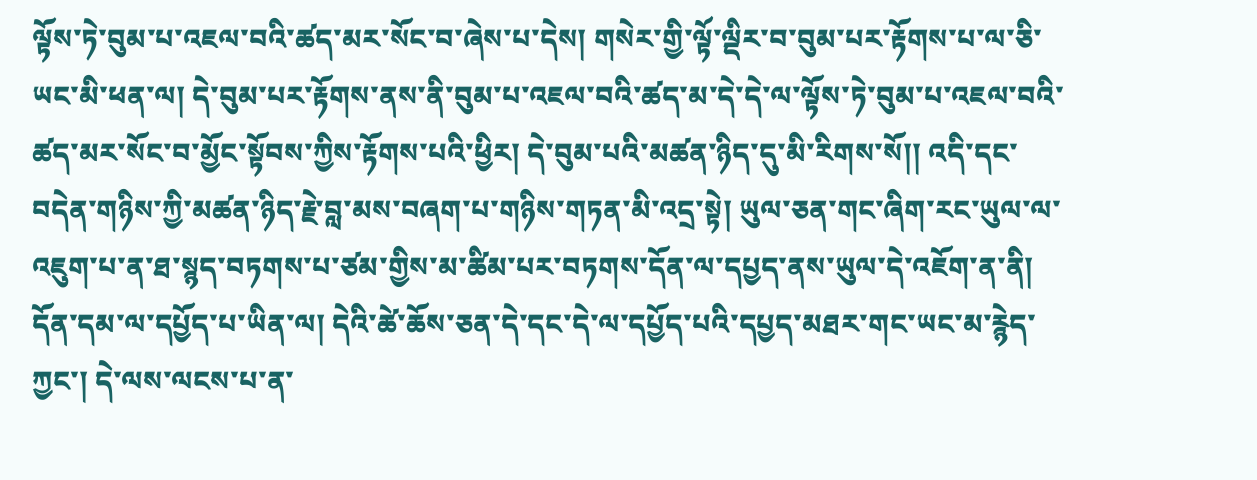ལྟོས་ཏེ་བུམ་པ་འཇལ་བའི་ཚད་མར་སོང་བ་ཞེས་པ་དེས། གསེར་གྱི་ལྟོ་ལྡིར་བ་བུམ་པར་རྟོགས་པ་ལ་ཅི་ཡང་མི་ཕན་ལ། དེ་བུམ་པར་རྟོགས་ནས་ནི་བུམ་པ་འཇལ་བའི་ཚད་མ་དེ་དེ་ལ་ལྟོས་ཏེ་བུམ་པ་འཇལ་བའི་ཚད་མར་སོང་བ་མྱོང་སྟོབས་ཀྱིས་རྟོགས་པའི་ཕྱིར། དེ་བུམ་པའི་མཚན་ཉིད་དུ་མི་རིགས་སོ།། འདི་དང་བདེན་གཉིས་ཀྱི་མཚན་ཉིད་རྗེ་བླ་མས་བཞག་པ་གཉིས་གཏན་མི་འདྲ་སྟེ། ཡུལ་ཅན་གང་ཞིག་རང་ཡུལ་ལ་འཇུག་པ་ན་ཐ་སྙད་བཏགས་པ་ཙམ་གྱིས་མ་ཚིམ་པར་བཏགས་དོན་ལ་དཔྱད་ནས་ཡུལ་དེ་འཇོག་ན་ནི། དོན་དམ་ལ་དཔྱོད་པ་ཡིན་ལ། དེའི་ཚེ་ཆོས་ཅན་དེ་དང་དེ་ལ་དཔྱོད་པའི་དཔྱད་མཐར་གང་ཡང་མ་རྙེད་ཀྱང་། དེ་ལས་ལངས་པ་ན་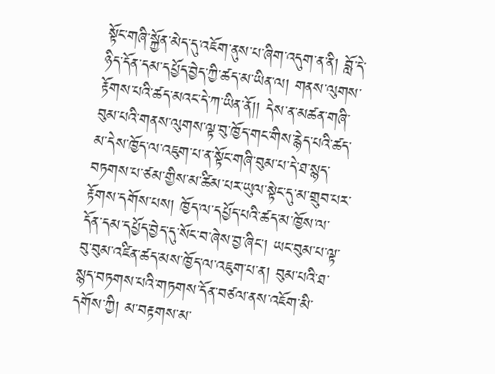སྟོང་གཞི་སྐྱོན་མེད་དུ་འཇོག་ནུས་པ་ཞིག་འདུག་ན་ནི། བློ་དེ་ཉིད་དོན་དམ་དཔྱོད་བྱེད་ཀྱི་ཚད་མ་ཡིན་ལ། གནས་ལུགས་རྟོགས་པའི་ཚད་མའང་དེ་ཀ་ཡིན་ནོ།། དེས་ན་མཚན་གཞི་བུམ་པའི་གནས་ལུགས་ལྟ་བུ་ཁྱོད་གང་གིས་རྙེད་པའི་ཚད་མ་དེས་ཁྱོད་ལ་འཇུག་པ་ན་སྟོང་གཞི་བུམ་པ་དེ་ཐ་སྙད་བཏགས་པ་ཙམ་གྱིས་མ་ཚིམ་པར་ཡུལ་སྟེང་དུ་མ་གྲུབ་པར་རྟོགས་དགོས་པས། ཁྱོད་ལ་དཔྱོད་པའི་ཚད་མ་ཁྱོས་ལ་དོན་དམ་དཔྱོད་བྱེད་དུ་སོང་བ་ཞེས་བྱ་ཞིང་། ཡང་བུམ་པ་ལྟ་བུ་བུམ་འཛིན་ཚད་མས་ཁྱོད་ལ་འཇུག་པ་ན། བུམ་པའི་ཐ་སྙད་བཏགས་པའི་གཏགས་དོན་བཙལ་ནས་འཇོག་མི་དགོས་ཀྱི། མ་བརྟགས་མ་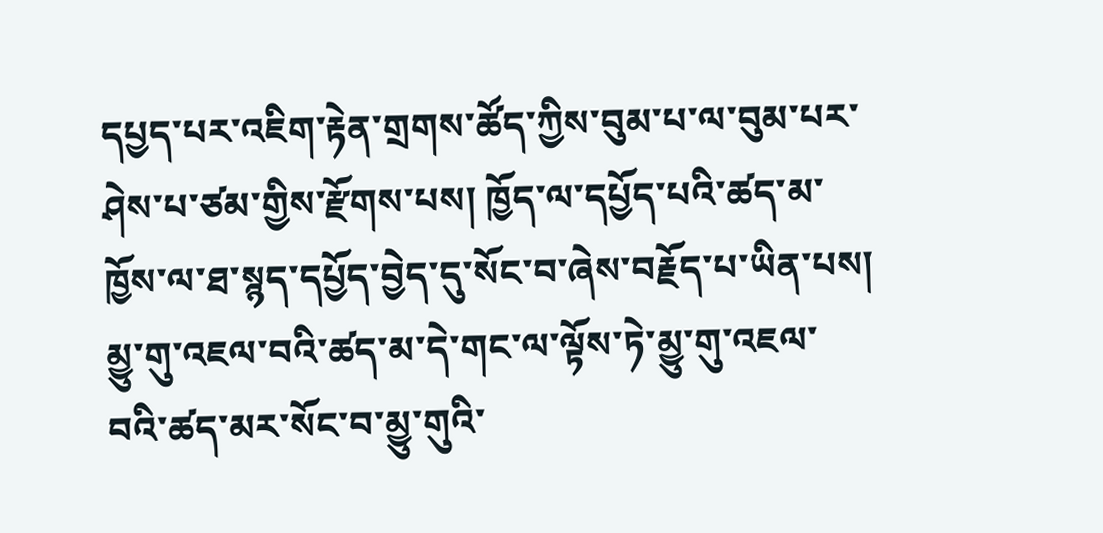དཔྱད་པར་འཇིག་རྟེན་གྲགས་ཚོད་ཀྱིས་བུམ་པ་ལ་བུམ་པར་ཤེས་པ་ཙམ་གྱིས་རྫོགས་པས། ཁྱོད་ལ་དཔྱོད་པའི་ཚད་མ་ཁྱོས་ལ་ཐ་སྙད་དཔྱོད་བྱེད་དུ་སོང་བ་ཞེས་བརྗོད་པ་ཡིན་པས། མྱུ་གུ་འཇལ་བའི་ཚད་མ་དེ་གང་ལ་ལྟོས་ཏེ་མྱུ་གུ་འཇལ་བའི་ཚད་མར་སོང་བ་མྱུ་གུའི་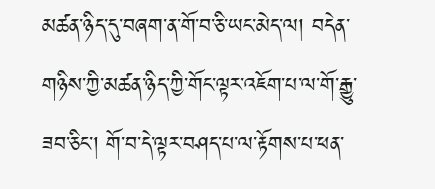མཚན་ཉིད་དུ་བཞག་ན་གོ་བ་ཅི་ཡང་མེད་ལ། བདེན་གཉིས་ཀྱི་མཚན་ཉིད་ཀྱི་གོང་ལྟར་འཇོག་པ་ལ་གོ་རྒྱུ་ཟབ་ཅིང་། གོ་བ་དེ་ལྟར་བཤད་པ་ལ་རྟོགས་པ་ཕན་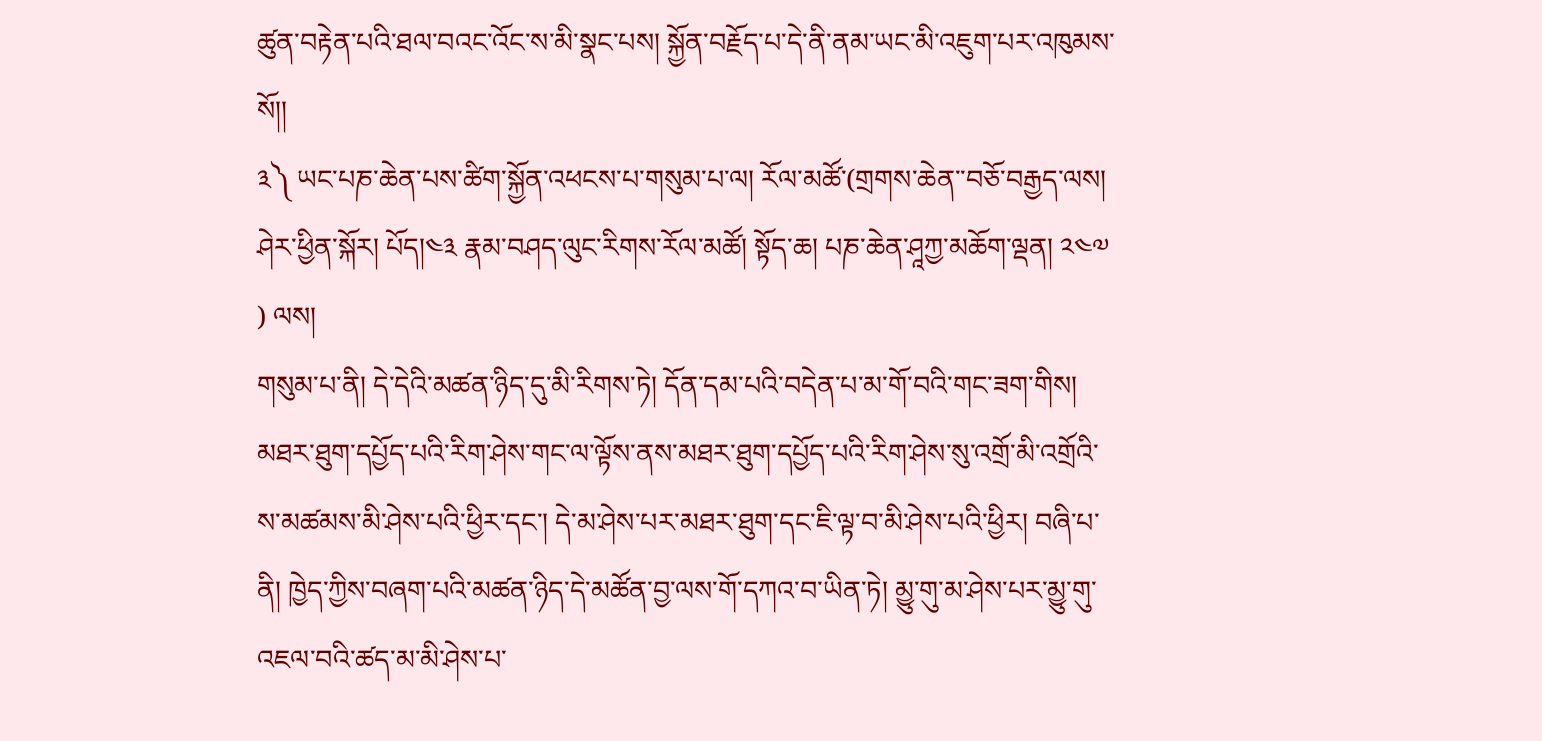ཚུན་བརྟེན་པའི་ཐལ་བའང་འོང་ས་མི་སྣང་པས། སྐྱོན་བརྗོད་པ་དེ་ནི་ནམ་ཡང་མི་འཇུག་པར་འཁུམས་སོ།།
༣༽ ཡང་པཎ་ཆེན་པས་ཚིག་སྐྱོན་འཕངས་པ་གསུམ་པ་ལ། རོལ་མཚོ་(གྲགས་ཆེན་་བཅོ་བརྒྱད་ལས། ཤེར་ཕྱིན་སྐོར། པོད།༤༣ རྣམ་བཤད་ལུང་རིགས་རོལ་མཚོ། སྟོད་ཆ། པཎ་ཆེན་ཤཱཀྱ་མཆོག་ལྡན། ༢༤༧ ) ལས།
གསུམ་པ་ནི། དེ་དེའི་མཚན་ཉིད་དུ་མི་རིགས་ཏེ། དོན་དམ་པའི་བདེན་པ་མ་གོ་བའི་གང་ཟག་གིས། མཐར་ཐུག་དཔྱོད་པའི་རིག་ཤེས་གང་ལ་ལྟོས་ནས་མཐར་ཐུག་དཔྱོད་པའི་རིག་ཤེས་སུ་འགྲོ་མི་འགྲོའི་ས་མཚམས་མི་ཤེས་པའི་ཕྱིར་དང་། དེ་མ་ཤེས་པར་མཐར་ཐུག་དང་ཇི་ལྟ་བ་མི་ཤེས་པའི་ཕྱིར། བཞི་པ་ནི། ཁྱེད་ཀྱིས་བཞག་པའི་མཚན་ཉིད་དེ་མཚོན་བྱ་ལས་གོ་དཀའ་བ་ཡིན་ཏེ། མྱུ་གུ་མ་ཤེས་པར་མྱུ་གུ་འཇལ་བའི་ཚད་མ་མི་ཤེས་པ་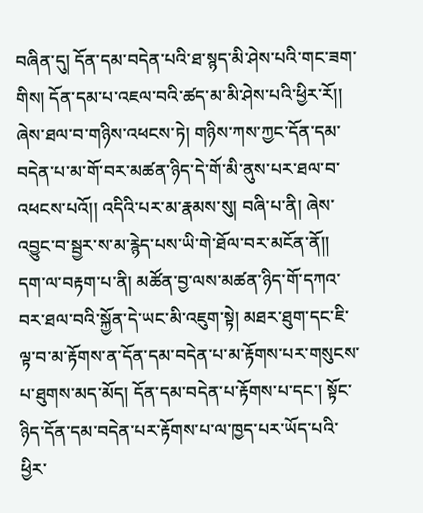བཞིན་དུ། དོན་དམ་བདེན་པའི་ཐ་སྙད་མི་ཤེས་པའི་གང་ཟག་གིས། དོན་དམ་པ་འཇལ་བའི་ཚད་མ་མི་ཤེས་པའི་ཕྱིར་རོ།།
ཞེས་ཐལ་བ་གཉིས་འཕངས་ཏེ། གཉིས་ཀས་ཀྱང་དོན་དམ་བདེན་པ་མ་གོ་བར་མཚན་ཉིད་དེ་གོ་མི་ནུས་པར་ཐལ་བ་འཕངས་པའོ།། འདིའི་པར་མ་རྣམས་སུ། བཞི་པ་ནི། ཞེས་འབྱུང་བ་སྦྱར་ས་མ་རྙེད་པས་ཡི་གེ་ཐོལ་བར་མངོན་ནོ།།
དག་ལ་བརྟག་པ་ནི། མཚོན་བྱ་ལས་མཚན་ཉིད་གོ་དཀའ་བར་ཐལ་བའི་སྐྱོན་དེ་ཡང་མི་འཇུག་སྟེ། མཐར་ཐུག་དང་ཇི་ལྟ་བ་མ་རྟོགས་ན་དོན་དམ་བདེན་པ་མ་རྟོགས་པར་གསུངས་པ་ཐུགས་མད་མོད། དོན་དམ་བདེན་པ་རྟོགས་པ་དང་། སྟོང་ཉིད་དོན་དམ་བདེན་པར་རྟོགས་པ་ལ་ཁྱད་པར་ཡོད་པའི་ཕྱིར་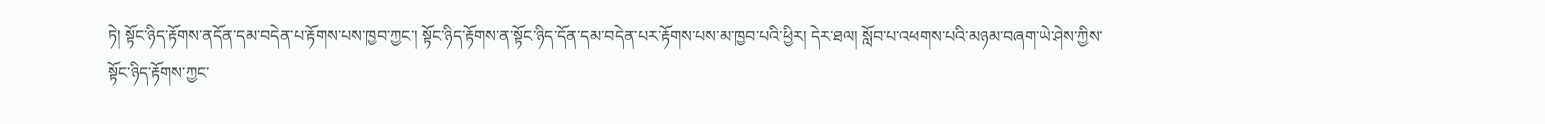ཏེ། སྟོང་ཉིད་རྟོགས་ནདོན་དམ་བདེན་པ་རྟོགས་པས་ཁྱབ་ཀྱང་། སྟོང་ཉིད་རྟོགས་ན་སྟོང་ཉིད་དོན་དམ་བདེན་པར་རྟོགས་པས་མ་ཁྱབ་པའི་ཕྱིར། དེར་ཐལ། སློབ་པ་འཕགས་པའི་མཉམ་བཞག་ཡེ་ཤེས་ཀྱིས་སྟོང་ཉིད་རྟོགས་ཀྱང་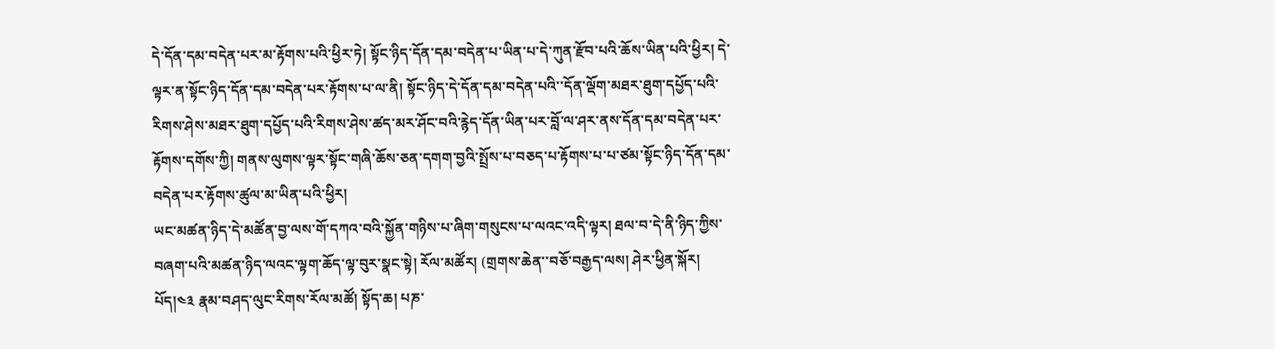དེ་དོན་དམ་བདེན་པར་མ་རྟོགས་པའི་ཕྱིར་ཏེ། སྟོང་ཉིད་དོན་དམ་བདེན་པ་ཡིན་པ་དེ་ཀུན་རྫོབ་པའི་ཆོས་ཡིན་པའི་ཕྱིར། དེ་ལྟར་ན་སྟོང་ཉིད་དོན་དམ་བདེན་པར་རྟོགས་པ་ལ་ནི། སྟོང་ཉིད་དེ་དོན་དམ་བདེན་པའི་་དོན་ལྡོག་མཐར་ཐུག་དཔྱོད་པའི་རིགས་ཤེས་མཐར་ཐུག་དཔྱོད་པའི་རིགས་ཤེས་ཚད་མར་ཤོང་བའི་རྙེད་དོན་ཡིན་པར་བློ་ལ་ཤར་ནས་དོན་དམ་བདེན་པར་རྟོགས་དགོས་ཀྱི། གནས་ལུགས་ལྟར་སྟོང་གཞི་ཆོས་ཅན་དགག་བྱའི་སྤྲོས་པ་བཅད་པ་རྟོགས་པ་པ་ཙམ་སྟོང་ཉིད་དོན་དམ་བདེན་པར་རྟོགས་ཚུལ་མ་ཡིན་པའི་ཕྱིར།
ཡང་མཚན་ཉིད་དེ་མཚོན་བྱ་ལས་གོ་དཀའ་བའི་སྐྱོན་གཉིས་པ་ཞིག་གསུངས་པ་ལའང་འདི་ལྟར། ཐལ་བ་དེ་ནི་ཉིད་ཀྱིས་བཞག་པའི་མཚན་ཉིད་ལའང་ལྟག་ཆོད་ལྟ་བུར་སྣང་སྟེ། རོལ་མཚོར། (གྲགས་ཆེན་་བཅོ་བརྒྱད་ལས། ཤེར་ཕྱིན་སྐོར། པོད།༤༣ རྣམ་བཤད་ལུང་རིགས་རོལ་མཚོ། སྟོད་ཆ། པཎ་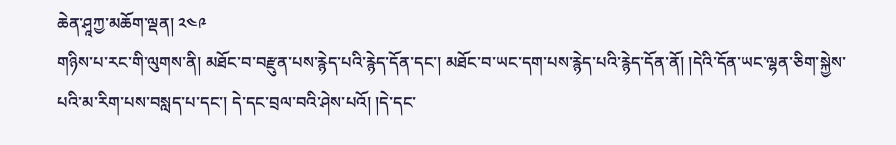ཆེན་ཤཱཀྱ་མཆོག་ལྡན། ༢༤༩
གཉིས་པ་རང་གི་ལུགས་ནི། མཐོང་བ་བརྫུན་པས་རྙེད་པའི་རྙེད་དོན་དང་། མཐོང་བ་ཡང་དག་པས་རྙེད་པའི་རྙེད་དོན་ནོ། །དེའི་དོན་ཡང་ལྷན་ཅིག་སྐྱེས་པའི་མ་རིག་པས་བསླད་པ་དང་། དེ་དང་བྲལ་བའི་ཤེས་པའོ། །དེ་དང་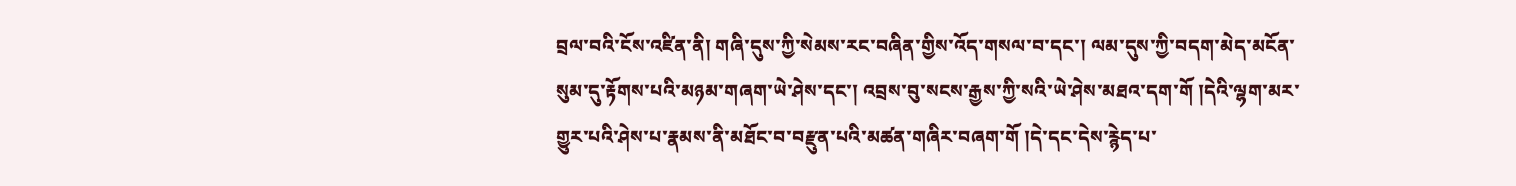བྲལ་བའི་ངོས་འཛིན་ནི། གཞི་དུས་ཀྱི་སེམས་རང་བཞིན་གྱིས་འོད་གསལ་བ་དང་། ལམ་དུས་ཀྱི་བདག་མེད་མངོན་སུམ་དུ་རྟོགས་པའི་མཉམ་གཞག་ཡེ་ཤེས་དང་། འབྲས་བུ་སངས་རྒྱས་ཀྱི་སའི་ཡེ་ཤེས་མཐའ་དག་གོ །དེའི་ལྷག་མར་གྱུར་པའི་ཤེས་པ་རྣམས་ནི་མཐོང་བ་བརྫུན་པའི་མཚན་གཞིར་བཞག་གོ །དེ་དང་དེས་རྙེད་པ་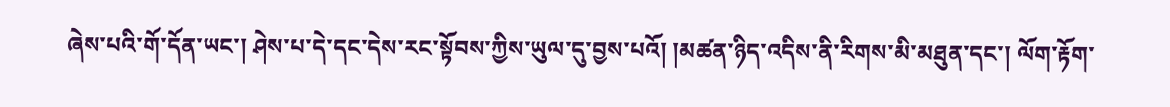ཞེས་པའི་གོ་དོན་ཡང་། ཤེས་པ་དེ་དང་དེས་རང་སྟོབས་ཀྱིས་ཡུལ་དུ་བྱས་པའོ། །མཚན་ཉིད་འདིས་ནི་རིགས་མི་མཐུན་དང་། ལོག་རྟོག་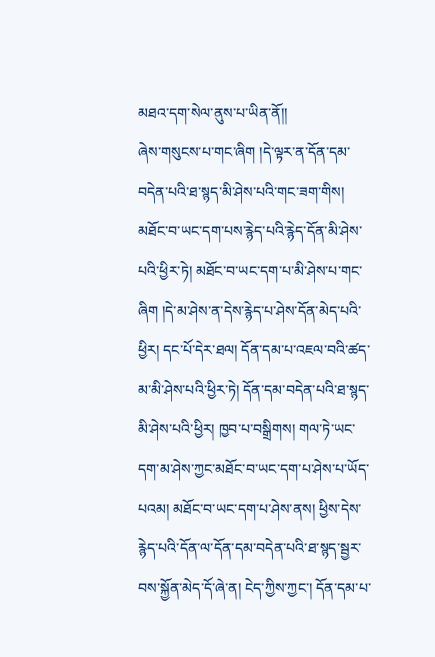མཐའ་དག་སེལ་ནུས་པ་ཡིན་ནོ།།
ཞེས་གསུངས་པ་གང་ཞིག །དེ་ལྟར་ན་དོན་དམ་བདེན་པའི་ཐ་སྙད་མི་ཤེས་པའི་གང་ཟག་གིས། མཐོང་བ་ཡང་དག་པས་རྙེད་པའི་རྙེད་དོན་མི་ཤེས་པའི་ཕྱིར་ཏེ། མཐོང་བ་ཡང་དག་པ་མི་ཤེས་པ་གང་ཞིག །དེ་མ་ཤེས་ན་དེས་རྙེད་པ་ཤེས་དོན་མེད་པའི་ཕྱིར། དང་པོ་དེར་ཐལ། དོན་དམ་པ་འཇལ་བའི་ཚད་མ་མི་ཤེས་པའི་ཕྱིར་ཏེ། དོན་དམ་བདེན་པའི་ཐ་སྙད་མི་ཤེས་པའི་ཕྱིར། ཁྱབ་པ་བསྒྲིགས། གལ་ཏེ་ཡང་དག་མ་ཤེས་ཀྱང་མཐོང་བ་ཡང་དག་པ་ཤེས་པ་ཡོད་པའམ། མཐོང་བ་ཡང་དག་པ་ཤེས་ནས། ཕྱིས་དེས་རྙེད་པའི་དོན་ལ་དོན་དམ་བདེན་པའི་ཐ་སྙད་སྦྱར་བས་སྐྱོན་མེད་དོ་ཞེ་ན། ངེད་ཀྱིས་ཀྱང་། དོན་དམ་པ་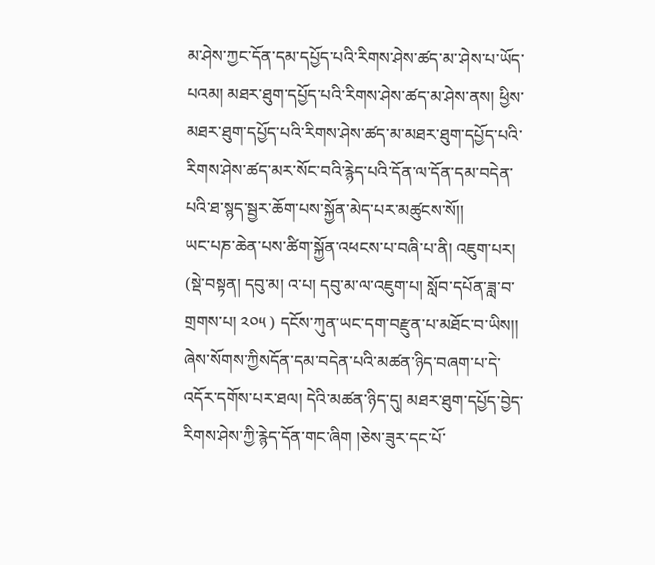མ་ཤེས་ཀྱང་དོན་དམ་དཔྱོད་པའི་རིགས་ཤེས་ཚད་མ་་ཤེས་པ་ཡོད་པའམ། མཐར་ཐུག་དཔྱོད་པའི་རིགས་ཤེས་ཚད་མ་ཤེས་ནས། ཕྱིས་མཐར་ཐུག་དཔྱོད་པའི་རིགས་ཤེས་ཚད་མ་མཐར་ཐུག་དཔྱོད་པའི་རིགས་ཤེས་ཚད་མར་སོང་བའི་རྙེད་པའི་དོན་ལ་དོན་དམ་བདེན་པའི་ཐ་སྙད་སྦྱར་ཆོག་པས་སྐྱོན་མེད་པར་མཚུངས་སོ།།
ཡང་པཎ་ཆེན་པས་ཚིག་སྐྱོན་འཕངས་པ་བཞི་པ་ནི། འཇུག་པར། (སྡེ་བསྟན། དབུ་མ། འ་པ། དབུ་མ་ལ་འཇུག་པ། སློབ་དཔོན་ཟླ་བ་གྲགས་པ། ༢༠༥ ) དངོས་ཀུན་ཡང་དག་བརྫུན་པ་མཐོང་བ་ཡིས།། ཞེས་སོགས་ཀྱིསདོན་དམ་བདེན་པའི་མཚན་ཉིད་བཞག་པ་དེ་འདོར་དགོས་པར་ཐལ། དེའི་མཚན་ཉིད་དུ། མཐར་ཐུག་དཔྱོད་བྱེད་རིགས་ཤེས་ཀྱི་རྙེད་དོན་གང་ཞིག །ཅེས་ཟུར་དང་པོ་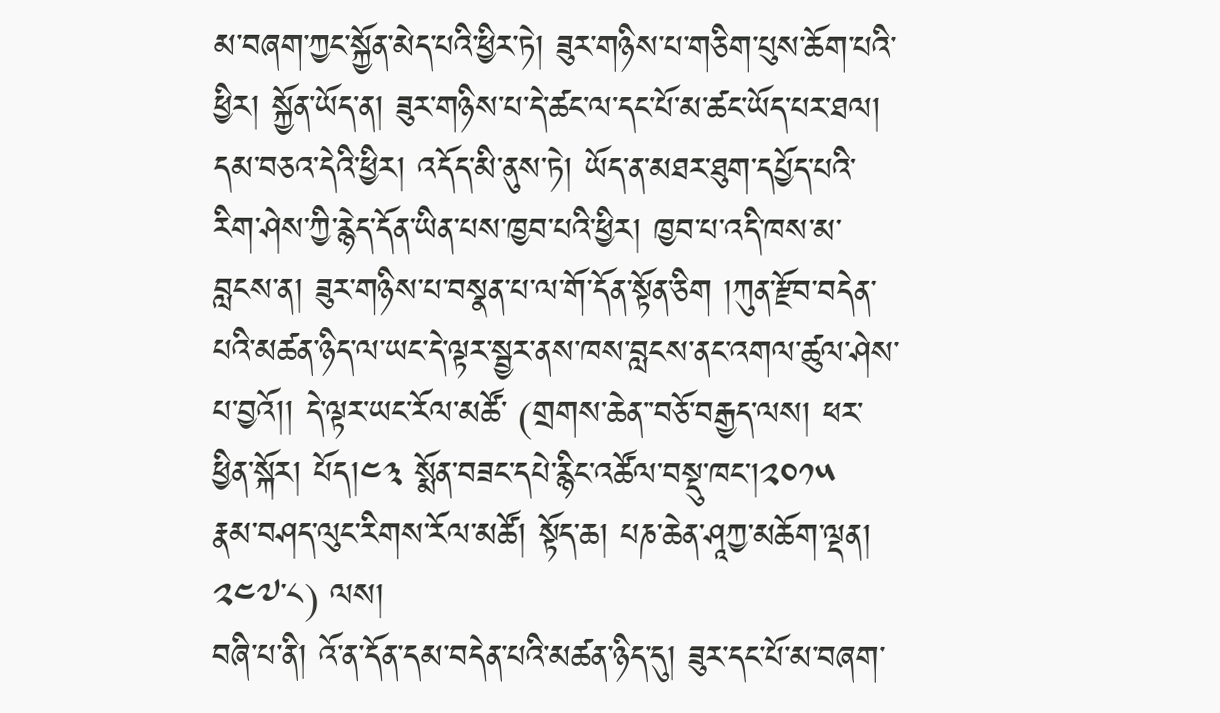མ་བཞག་ཀྱང་སྐྱོན་མེད་པའི་ཕྱིར་ཏེ། ཟུར་གཉིས་པ་གཅིག་པུས་ཆོག་པའི་ཕྱིར། སྐྱོན་ཡོད་ན། ཟུར་གཉིས་པ་དེ་ཚང་ལ་དང་པོ་མ་ཚང་ཡོད་པར་ཐལ། དམ་བཅའ་དེའི་ཕྱིར། འདོད་མི་ནུས་ཏེ། ཡོད་ན་མཐར་ཐུག་དཔྱོད་པའི་རིག་ཤེས་ཀྱི་རྙེད་དོན་ཡིན་པས་ཁྱབ་པའི་ཕྱིར། ཁྱབ་པ་འདི་ཁས་མ་བླངས་ན། ཟུར་གཉིས་པ་བསྣན་པ་ལ་གོ་དོན་སྟོན་ཅིག །ཀུན་རྫོབ་བདེན་པའི་མཚན་ཉིད་ལ་ཡང་དེ་ལྟར་སྦྱར་ནས་ཁས་བླངས་ནང་འགལ་ཚུལ་ཤེས་པ་བྱའོ།། དེ་ལྟར་ཡང་རོལ་མཚོ་ (གྲགས་ཆེན་་བཅོ་བརྒྱད་ལས། ཕར་ཕྱིན་སྐོར། པོད།༤༣ སྨོན་བཟང་དཔེ་རྙིང་འཚོལ་བསྡུ་ཁང་།༢༠༡༥  རྣམ་བཤད་ལུང་རིགས་རོལ་མཚོ། སྟོད་ཆ། པཎ་ཆེན་ཤཱཀྱ་མཆོག་ལྡན། ༢༤༧་༨) ལས།
བཞི་པ་ནི། འོ་ན་དོན་དམ་བདེན་པའི་མཚན་ཉིད་དུ། ཟུར་དང་པོ་མ་བཞག་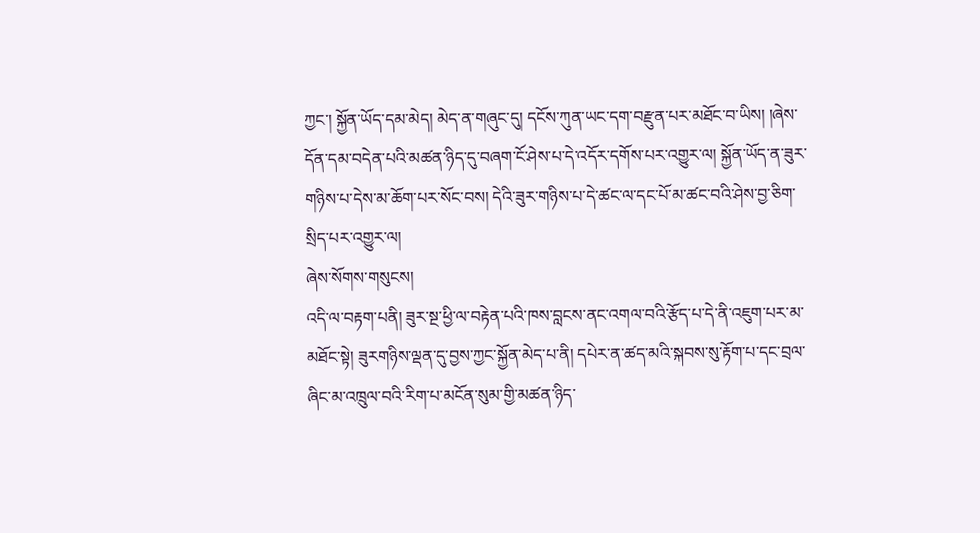ཀྱང་། སྐྱོན་ཡོད་དམ་མེད། མེད་ན་གཞུང་དུ། དངོས་ཀུན་ཡང་དག་བརྫུན་པར་མཐོང་བ་ཡིས། །ཞེས་དོན་དམ་བདེན་པའི་མཚན་ཉིད་དུ་བཞག་ངོ་ཤེས་པ་དེ་འདོར་དགོས་པར་འགྱུར་ལ། སྐྱོན་ཡོད་ན་ཟུར་གཉིས་པ་དེས་མ་ཆོག་པར་སོང་བས། དེའི་ཟུར་གཉིས་པ་དེ་ཚང་ལ་དང་པོ་མ་ཚང་བའི་ཤེས་བྱ་ཅིག་སྲིད་པར་འགྱུར་ལ།
ཞེས་སོགས་གསུངས།
འདི་ལ་བརྟག་པནི། ཟུར་སྔ་ཕྱི་ལ་བརྟེན་པའི་ཁས་བླངས་ནང་འགལ་བའི་རྩོད་པ་དེ་ནི་འཇུག་པར་མ་མཐོང་སྟེ། ཟུརགཉིས་ལྡན་དུ་བྱས་ཀྱང་སྐྱོན་མེད་པ་ནི། དཔེར་ན་ཚད་མའི་སྐབས་སུ་རྟོག་པ་དང་བྲལ་ཞིང་མ་འཁྲུལ་བའི་རིག་པ་མངོན་སུམ་གྱི་མཚན་ཉིད་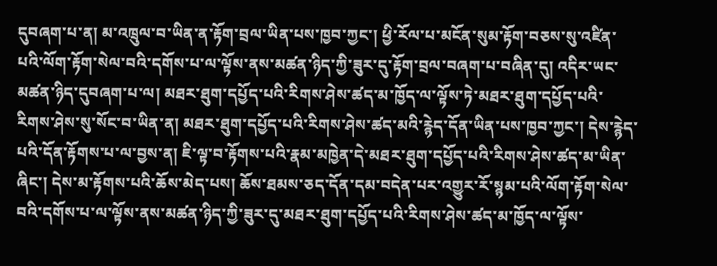དུབཞག་པ་ན། མ་འཁྲུལ་བ་ཡིན་ན་རྟོག་བྲལ་ཡིན་པས་ཁྱབ་ཀྱང་། ཕྱི་རོལ་པ་མངོན་སུམ་རྟོག་བཅས་སུ་འཛིན་པའི་ལོག་རྟོག་སེལ་བའི་དགོས་པ་ལ་ལྟོས་ནས་མཚན་ཉིད་ཀྱི་ཟུར་དུ་རྟོག་བྲལ་བཞག་པ་བཞིན་དུ། འདིར་ཡང་མཚན་ཉིད་དུབཞག་པ་ལ། མཐར་ཐུག་དཔྱོད་པའི་རིགས་ཤེས་ཚད་མ་ཁྱོད་ལ་ལྟོས་ཏེ་མཐར་ཐུག་དཔྱོད་པའི་རིགས་ཤེས་སུ་སོང་བ་ཡིན་ན། མཐར་ཐུག་དཔྱོད་པའི་རིགས་ཤེས་ཚད་མའི་རྙེད་དོན་ཡིན་པས་ཁྱབ་ཀྱང་། དེས་རྙེད་པའི་དོན་རྟོགས་པ་ལ་བྱས་ན། ཇི་ལྟ་བ་རྟོགས་པའི་རྣམ་མཁྱེན་དེ་མཐར་ཐུག་དཔྱོད་པའི་རིགས་ཤེས་ཚད་མ་ཡིན་ཞིང་། དེས་མ་རྟོགས་པའི་ཆོས་མེད་པས། ཆོས་ཐམས་ཅད་དོན་དམ་བདེན་པར་འགྱུར་རོ་སྙམ་པའི་ལོག་རྟོག་སེལ་བའི་དགོས་པ་ལ་ལྟོས་ནས་མཚན་ཉིད་ཀྱི་ཟུར་དུ་མཐར་ཐུག་དཔྱོད་པའི་རིགས་ཤེས་ཚད་མ་ཁྱོད་ལ་ལྟོས་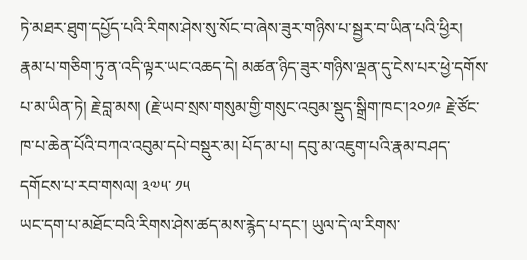ཏེ་མཐར་ཐུག་དཔྱོད་པའི་རིགས་ཤེས་སུ་སོང་བ་ཞེས་ཟུར་གཉིས་པ་སྦྱར་བ་ཡིན་པའི་ཕྱིར།
རྣམ་པ་གཅིག་ཏུ་ན་འདི་ལྟར་ཡང་འཆད་དེ། མཚན་ཉིད་ཟུར་གཉིས་ལྡན་དུ་ངེས་པར་ཕྱེ་དགོས་པ་མ་ཡིན་ཏེ། རྗེ་བླ་མས། (རྗེ་ཡབ་སྲས་གསུམ་གྱི་གསུང་འབུམ་སྡུད་སྒྲིག་ཁང་།༢༠༡༩ རྗེ་ཙོང་ཁ་པ་ཆེན་པོའི་བཀའ་འབུམ་དཔེ་བསྡུར་མ། པོད་མ་པ། དབུ་མ་འཇུག་པའི་རྣམ་བཤད་དགོངས་པ་རབ་གསལ། ༣༧༥་ ༡༥
ཡང་དག་པ་མཐོང་བའི་རིགས་ཤེས་ཚད་མས་རྙེད་པ་དང་། ཡུལ་དེ་ལ་རིགས་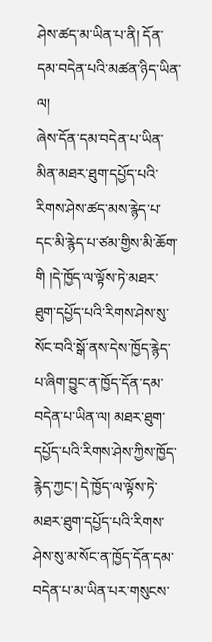ཤེས་ཚད་མ་ཡིན་པ་ནི། དོན་དམ་བདེན་པའི་མཚན་ཉིད་ཡིན་ལ།
ཞེས་དོན་དམ་བདེན་པ་ཡིན་མིན་མཐར་ཐུག་དཔྱོད་པའི་རིགས་ཤེས་ཚད་མས་རྙེད་པ་དང་མི་རྙེད་པ་ཙམ་གྱིས་མི་ཆོག་གི །དེ་ཁྱོད་ལ་ལྟོས་ཏེ་མཐར་ཐུག་དཔྱོད་པའི་རིགས་ཤེས་སུ་སོང་བའི་སྒོ་ནས་དེས་ཁྱོད་རྙེད་པ་ཞིག་བྱུང་ན་ཁྱོད་དོན་དམ་བདེན་པ་ཡིན་ལ། མཐར་ཐུག་དཔྱོད་པའི་རིགས་ཤེས་ཀྱིས་ཁྱོད་རྙེད་ཀྱང་། དེ་ཁྱོད་ལ་ལྟོས་ཏེ་མཐར་ཐུག་དཔྱོད་པའི་རིགས་ཤེས་སུ་མ་སོང་ན་ཁྱོད་དོན་དམ་བདེན་པ་མ་ཡིན་པར་གསུངས་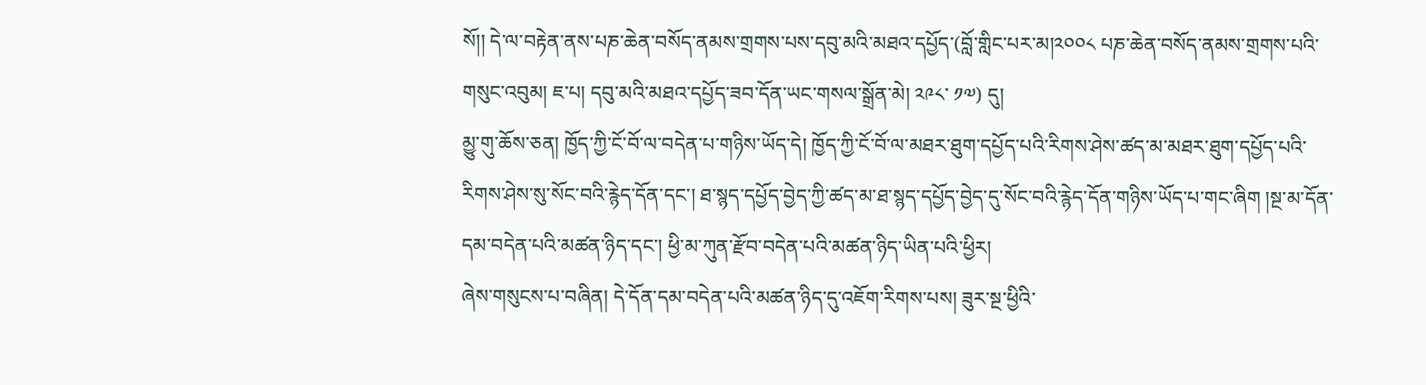སོ།། དེ་ལ་བརྟེན་ནས་པཎ་ཆེན་བསོད་ནམས་གྲགས་པས་དབུ་མའི་མཐའ་དཔྱོད་(བློ་གླིང་པར་མ།༢༠༠༨ པཎ་ཆེན་བསོད་ནམས་གྲགས་པའི་གསུང་འབུམ། ཇ་པ། དབུ་མའི་མཐའ་དཔྱོད་ཟབ་དོན་ཡང་གསལ་སྒྲོན་མེ། ༢༩༨་ ༡༧) དུ།
མྱུ་གུ་ཆོས་ཅན། ཁྱོད་ཀྱི་ངོ་བོ་ལ་བདེན་པ་གཉིས་ཡོད་དེ། ཁྱོད་ཀྱི་ངོ་བོ་ལ་མཐར་ཐུག་དཔྱོད་པའི་རིགས་ཤེས་ཚད་མ་མཐར་ཐུག་དཔྱོད་པའི་རིགས་ཤེས་སུ་སོང་བའི་རྙེད་དོན་དང་། ཐ་སྙད་དཔྱོད་བྱེད་ཀྱི་ཚད་མ་ཐ་སྙད་དཔྱོད་བྱེད་དུ་སོང་བའི་རྙེད་དོན་གཉིས་ཡོད་པ་གང་ཞིག །སྔ་མ་དོན་དམ་བདེན་པའི་མཚན་ཉིད་དང་། ཕྱི་མ་ཀུན་རྫོབ་བདེན་པའི་མཚན་ཉིད་ཡིན་པའི་ཕྱིར།
ཞེས་གསུངས་པ་བཞིན། དེ་དོན་དམ་བདེན་པའི་མཚན་ཉིད་དུ་འཇོག་རིགས་པས། ཟུར་སྔ་ཕྱིའི་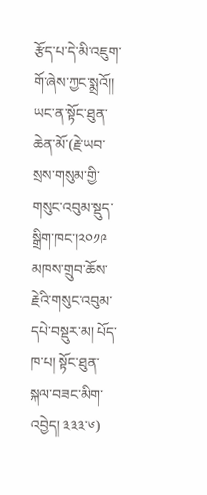རྩོད་པ་དེ་མི་འཇུག་གོ་ཞེས་ཀྱང་སྨྲའོ།། ཡང་ན་སྟོང་ཐུན་ཆེན་མོ་(རྗེ་ཡབ་སྲས་གསུམ་གྱི་གསུང་འབུམ་སྡུད་སྒྲིག་ཁང་།༢༠༡༩ མཁས་གྲུབ་ཆོས་རྗེའི་གསུང་འབུམ་དཔེ་བསྡུར་མ། པོད་ཁ་པ། སྟོང་ཐུན་སྐལ་བཟང་མིག་འབྱེད། ༣༣༣་༦)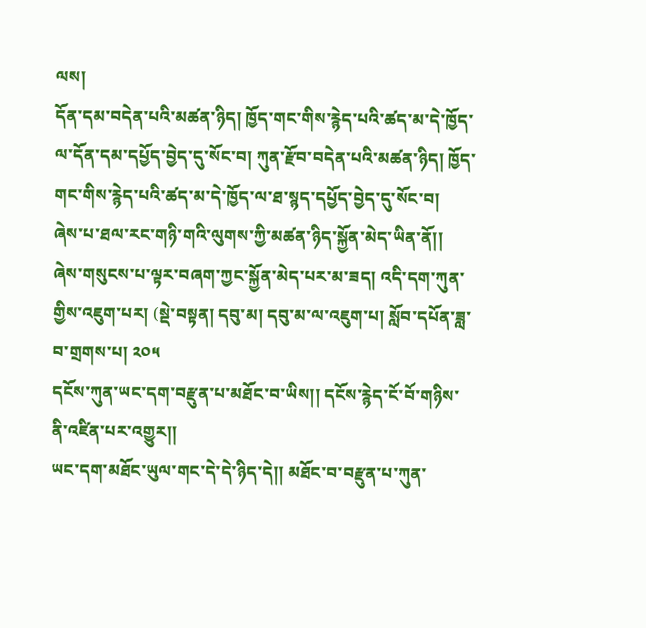ལས།
དོན་དམ་བདེན་པའི་མཚན་ཉིད། ཁྱོད་གང་གིས་རྙེད་པའི་ཚད་མ་དེ་ཁྱོད་ལ་དོན་དམ་དཔྱོད་བྱེད་དུ་སོང་བ། ཀུན་རྫོབ་བདེན་པའི་མཚན་ཉིད། ཁྱོད་གང་གིས་རྙེད་པའི་ཚད་མ་དེ་ཁྱོད་ལ་ཐ་སྙད་དཔྱོད་བྱེད་དུ་སོང་བ།  ཞེས་པ་ཐལ་རང་གཉི་གའི་ལུགས་ཀྱི་མཚན་ཉིད་སྐྱོན་མེད་ཡིན་ནོ།།
ཞེས་གསུངས་པ་ལྟར་བཞག་ཀྱང་སྐྱོན་མེད་པར་མ་ཟད། འདི་དག་ཀུན་གྱིས་འཇུག་པར། (སྡེ་བསྟན། དབུ་མ། དབུ་མ་ལ་འཇུག་པ། སློབ་དཔོན་ཟླ་བ་གྲགས་པ། ༢༠༥
དངོས་ཀུན་ཡང་དག་བརྫུན་པ་མཐོང་བ་ཡིས།། དངོས་རྙེད་ངོ་བོ་གཉིས་ནི་འཛིན་པར་འགྱུར།།
ཡང་དག་མཐོང་ཡུལ་གང་དེ་དེ་ཉིད་དེ།། མཐོང་བ་བརྫུན་པ་ཀུན་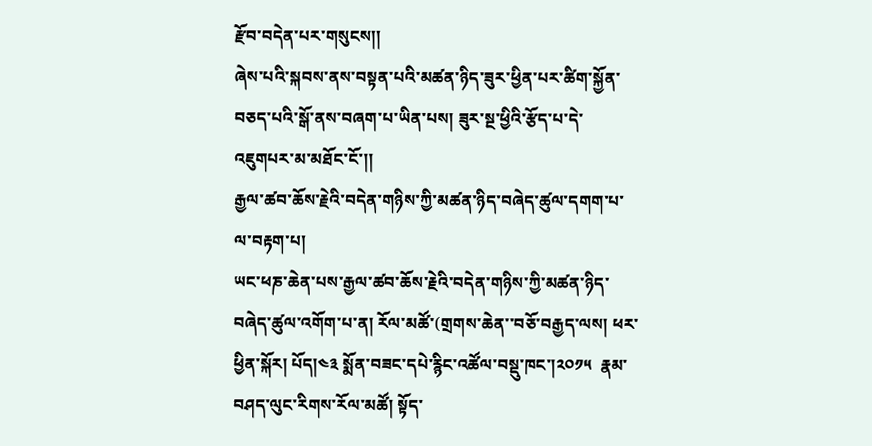རྫོབ་བདེན་པར་གསུངས།།
ཞེས་པའི་སྐབས་ནས་བསྟན་པའི་མཚན་ཉིད་ཟུར་ཕྱིན་པར་ཚིག་སྐྱོན་བཅད་པའི་སྒོ་ནས་བཞག་པ་ཡིན་པས། ཟུར་སྔ་ཕྱིའི་རྩོད་པ་དེ་འཇུགཔར་མ་མཐོང་ངོ་།།
རྒྱལ་ཚབ་ཆོས་རྗེའི་བདེན་གཉིས་ཀྱི་མཚན་ཉིད་བཞེད་ཚུལ་དགག་པ་ལ་བརྟག་པ།
ཡང་ཕཎ་ཆེན་པས་རྒྱལ་ཚབ་ཆོས་རྗེའི་བདེན་གཉིས་ཀྱི་མཚན་ཉིད་བཞེད་ཚུལ་འགོག་པ་ན། རོལ་མཚོ་(གྲགས་ཆེན་་བཅོ་བརྒྱད་ལས། ཕར་ཕྱིན་སྐོར། པོད།༤༣ སྨོན་བཟང་དཔེ་རྙིང་འཚོལ་བསྡུ་ཁང་།༢༠༡༥  རྣམ་བཤད་ལུང་རིགས་རོལ་མཚོ། སྟོད་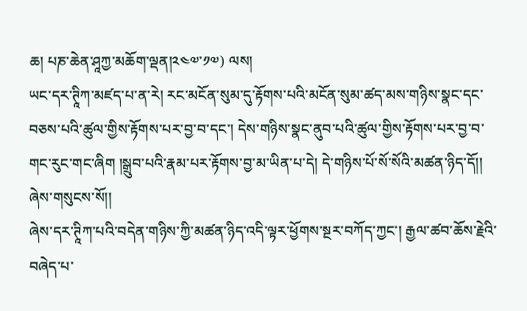ཆ། པཎ་ཆེན་ཤཱཀྱ་མཆོག་ལྡན།༢༤༧་༡༧) ལས།
ཡང་དར་ཊཱིཀ་མཛད་པ་ན་རེ། རང་མངོན་སུམ་དུ་རྟོགས་པའི་མངོན་སུམ་ཚད་མས་གཉིས་སྣང་དང་བཅས་པའི་ཚུལ་གྱིས་རྟོགས་པར་བྱ་བ་དང་། དེས་གཉིས་སྣང་ནུབ་པའི་ཚུལ་གྱིས་རྟོགས་པར་བྱ་བ་གང་རུང་གང་ཞིག །སྒྲུབ་པའི་རྣམ་པར་རྟོགས་བྱ་མ་ཡིན་པ་དེ། དེ་གཉིས་པོ་སོ་སོའི་མཚན་ཉིད་དོ།། ཞེས་གསུངས་སོ།།
ཞེས་དར་ཊཱིཀ་པའི་བདེན་གཉིས་ཀྱི་མཚན་ཉིད་འདི་ལྟར་ཕྱོགས་སྔར་བཀོད་ཀྱང་། རྒྱལ་ཚབ་ཆོས་རྗེའི་བཞེད་པ་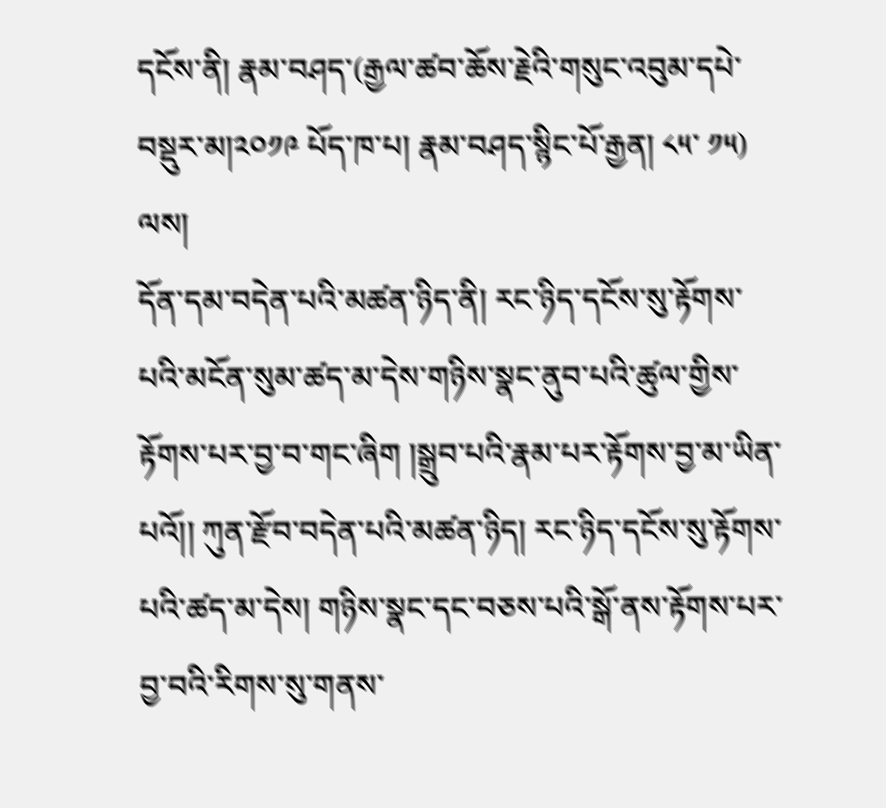དངོས་ནི། རྣམ་བཤད་(རྒྱལ་ཚབ་ཆོས་རྗེའི་གསུང་འབུམ་དཔེ་བསྡུར་མ།༢༠༡༩ པོད་ཁ་པ། རྣམ་བཤད་སྙིང་པོ་རྒྱན། ༨༥་ ༡༥) ལས།
དོན་དམ་བདེན་པའི་མཚན་ཉིད་ནི། རང་ཉིད་དངོས་སུ་རྟོགས་པའི་མངོན་སུམ་ཚད་མ་དེས་གཉིས་སྣང་ནུབ་པའི་ཚུལ་གྱིས་རྟོགས་པར་བྱ་བ་གང་ཞིག །སྒྲུབ་པའི་རྣམ་པར་རྟོགས་བྱ་མ་ཡིན་པའོ།། ཀུན་རྫོབ་བདེན་པའི་མཚན་ཉིད། རང་ཉིད་དངོས་སུ་རྟོགས་པའི་ཚད་མ་དེས། གཉིས་སྣང་དང་བཅས་པའི་སྒོ་ནས་རྟོགས་པར་བྱ་བའི་རིགས་སུ་གནས་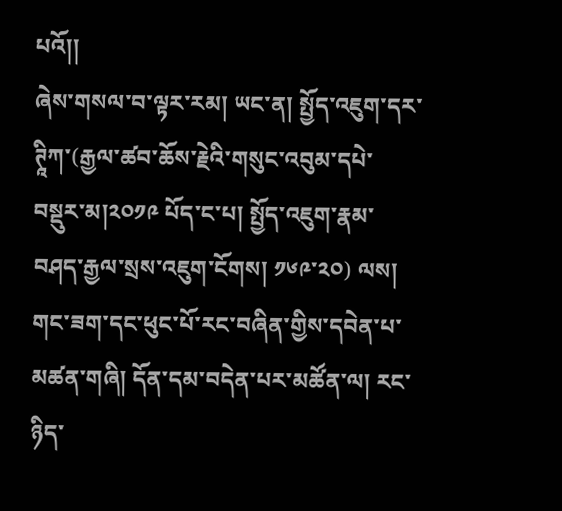པའོ།།
ཞེས་གསལ་བ་ལྟར་རམ། ཡང་ན། སྤྱོད་འཇུག་དར་ཊཱིཀ་(རྒྱལ་ཚབ་ཆོས་རྗེའི་གསུང་འབུམ་དཔེ་བསྡུར་མ།༢༠༡༩ པོད་ང་པ། སྤྱོད་འཇུག་རྣམ་བཤད་རྒྱལ་སྲས་འཇུག་ངོགས། ༡༦༩་༢༠) ལས།
གང་ཟག་དང་ཕུང་པོ་རང་བཞིན་གྱིས་དབེན་པ་མཚན་གཞི། དོན་དམ་བདེན་པར་མཚོན་ལ། རང་ཉིད་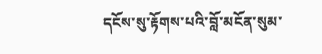དངོས་སུ་རྟོགས་པའི་བློ་མངོན་སུམ་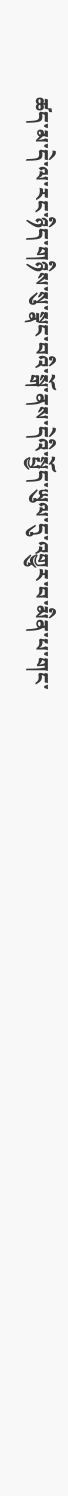ཚད་མ་དེ་ལ་རང་ཉིད་གཉིས་སུ་སྣང་བའི་སྒོ་ནས་དེའི་སྤྱོད་ཡུལ་དུ་འགྱུར་བ་མིན་པ་གང་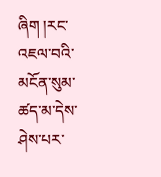ཞིག །རང་འཇལ་བའི་མངོན་སུམ་ཚད་མ་དེས་ཤེས་པར་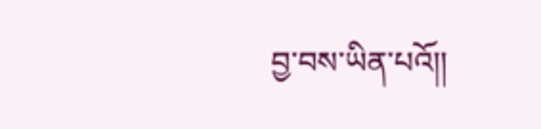བྱ་བས་ཡིན་པའོ།།